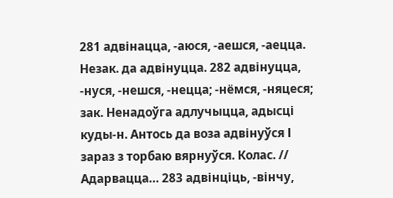281 адвінацца, -аюся, -аешся, -аецца. Незак. да адвінуцца. 282 адвінуцца, -нуся, -нешся, -нецца; -нёмся, -няцеся; зак. Ненадоўга адлучыцца, адысці куды-н. Антось да воза адвінуўся І зараз з торбаю вярнуўся. Колас. // Адарвацца… 283 адвінціць, -вінчу,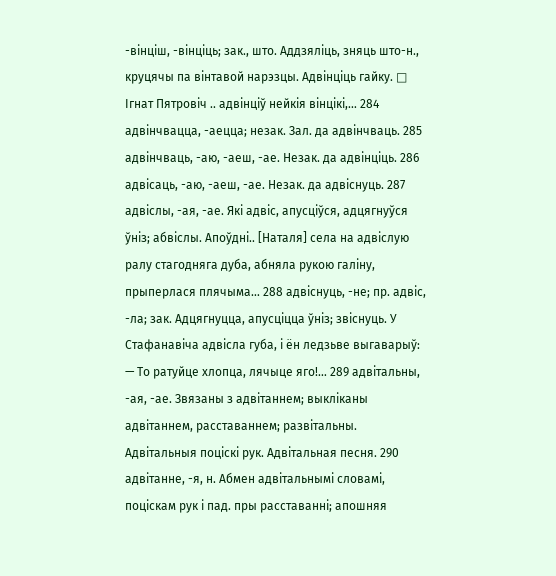-вінціш, -вінціць; зак., што. Аддзяліць, зняць што-н., круцячы па вінтавой нарэзцы. Адвінціць гайку. □ Ігнат Пятровіч .. адвінціў нейкія вінцікі,… 284 адвінчвацца, -аецца; незак. Зал. да адвінчваць. 285 адвінчваць, -аю, -аеш, -ае. Незак. да адвінціць. 286 адвісаць, -аю, -аеш, -ае. Незак. да адвіснуць. 287 адвіслы, -ая, -ае. Які адвіс, апусціўся, адцягнуўся ўніз; абвіслы. Апоўдні.. [Наталя] села на адвіслую ралу стагодняга дуба, абняла рукою галіну, прыперлася плячыма… 288 адвіснуць, -не; пр. адвіс, -ла; зак. Адцягнуцца, апусціцца ўніз; звіснуць. У Стафанавіча адвісла губа, і ён ледзьве выгаварыў: — То ратуйце хлопца, лячыце яго!… 289 адвітальны, -ая, -ае. Звязаны з адвітаннем; выкліканы адвітаннем, расставаннем; развітальны. Адвітальныя поціскі рук. Адвітальная песня. 290 адвітанне, -я, н. Абмен адвітальнымі словамі, поціскам рук і пад. пры расставанні; апошняя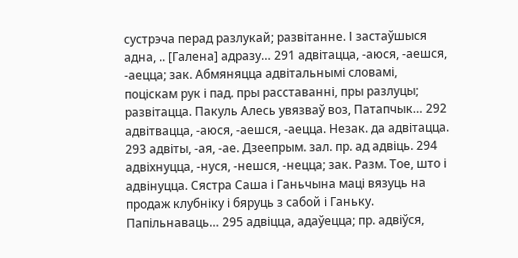сустрэча перад разлукай; развітанне. І застаўшыся адна, .. [Галена] адразу… 291 адвітацца, -аюся, -аешся, -аецца; зак. Абмяняцца адвітальнымі словамі, поціскам рук і пад. пры расставанні, пры разлуцы; развітацца. Пакуль Алесь увязваў воз, Патапчык… 292 адвітвацца, -аюся, -аешся, -аецца. Незак. да адвітацца. 293 адвіты, -ая, -ае. Дзеепрым. зал. пр. ад адвіць. 294 адвіхнуцца, -нуся, -нешся, -нецца; зак. Разм. Тое, што і адвінуцца. Сястра Саша і Ганьчына маці вязуць на продаж клубніку і бяруць з сабой і Ганьку. Папільнаваць… 295 адвіцца, адаўецца; пр. адвіўся,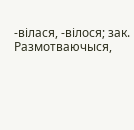-вілася, -вілося; зак. Размотваючыся,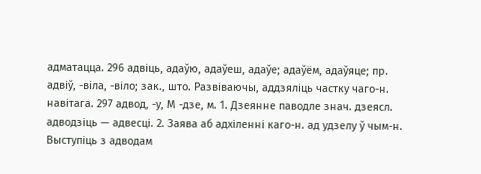адматацца. 296 адвіць, адаўю, адаўеш, адаўе; адаўём, адаўяце; пр. адвіў, -віла, -віло; зак., што. Развіваючы, аддзяліць частку чаго-н. навітага. 297 адвод, -у, М -дзе, м. 1. Дзеянне паводле знач. дзеясл. адводзіць — адвесці. 2. Заява аб адхіленні каго-н. ад удзелу ў чым-н. Выступіць з адводам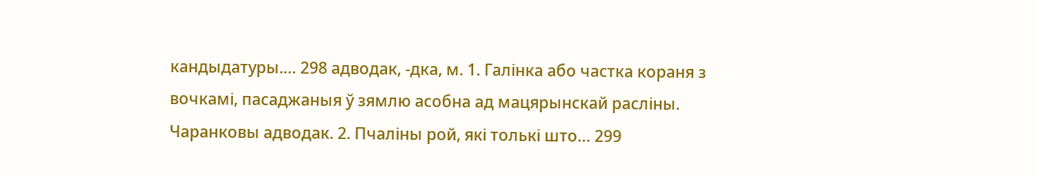кандыдатуры.… 298 адводак, -дка, м. 1. Галінка або частка кораня з вочкамі, пасаджаныя ў зямлю асобна ад мацярынскай расліны. Чаранковы адводак. 2. Пчаліны рой, які толькі што… 299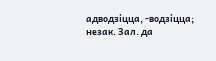адводзіцца, -водзіцца; незак. Зал. да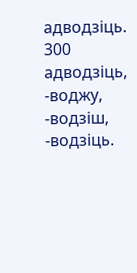адводзіць. 300 адводзіць, -воджу, -водзіш, -водзіць.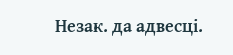Незак. да адвесці.